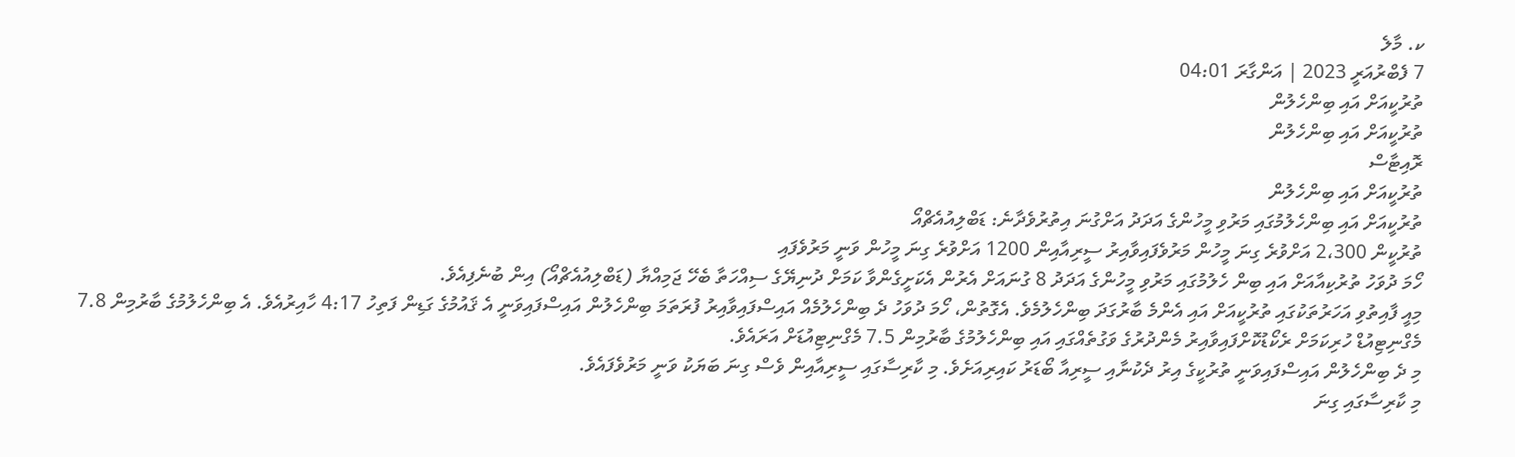ކ. މާލެ
7 ފެބްރުއަރީ 2023 | އަންގާރަ 04:01
ތުރުކީއަށް އައި ބިންހެލުން
ތުރުކީއަށް އައި ބިންހެލުން
ރޮއިޓާސް
ތުރުކީއަށް އައި ބިންހެލުން
ތުރުކީއަށް އައި ބިންހެލުމުގައި މަރުވި މީހުންގެ އަދަދު އަށްގުނަ އިތުރުވެދާނެ: ޑަބްލިއުއެޗްއޯ
ތުރުކީން 2،300 އަށްވުރެ ގިނަ މީހުން މަރުވެފައިވާއިރު ސީރިއާއިން 1200 އަށްވުރެ ގިނަ މީހުން ވަނީ މަރުވެފައި
ހޯމަ ދުވަހު ތުރުކިއާއަށް އައި ބިން ހެލުމުގައި މަރުވި މީހުންގެ އަދަދު 8 ގުނައަށް އެރުން އެކަށީގެންވާ ކަމަށް ދުނިޔޭގެ ސިއްހަތާ ބެހޭ ޖަމިއްޔާ (ޑަބްލިއުއެޗްއޯ) އިން ބުނެފިއެވެ.
މިއީ ފާއިތުވި އަހަރުތަކުގައި ތުރުކީއަށް އައި އެންމެ ބާރުގަދަ ބިންހެލުމެވެ. އެގޮތުން، ހޯމަ ދުވަހު ދެ ބިންހެލުމެއް އައިސްފައިވާއިރު ފުރަތަމަ ބިންހެލުން އައިސްފައިވަނީ އެ ޤައުމުގެ ގަޑިން ފަތިހު 4:17 ހާއިރުއެވެ. އެ ބިންހެލުމުގެ ބާރުމިން 7.8 މެގްނިޓިއުޑް ހުރިކަމަށް ރެކޯޑުކޮށްފައިވާއިރު މެންދުރުގެ ވަގުތެއްގައި އައި ބިންހެލުމުގެ ބާރުމިން 7.5 މެގްނިޓިއުޑަށް އަރައެވެ.
މި ދެ ބިންހެލުން އައިސްފައިވަނީ ތުރުކީގެ އިރު ދެކުނާއި ސީރިއާ ބޯޑަރު ކައިރިއަށެވެ. މި ކާރިސާގައި ސީރިއާއިން ވެސް ގިނަ ބަޔަކު ވަނީ މަރުވެފައެވެ.
މި ކާރިސާގައި ގިނަ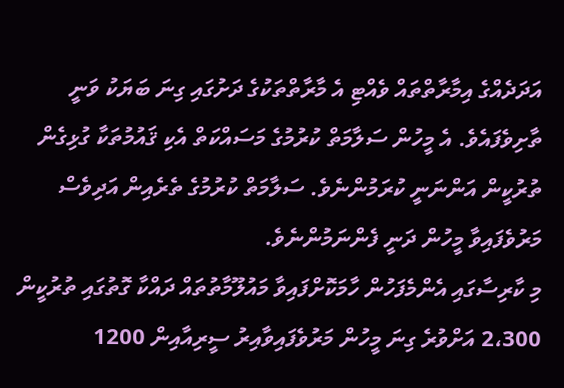އަދަދެއްގެ އިމާރާތްތައް ވެއްޓި އެ މާރާތްތަކުގެ ދަށުގައި ގިނަ ބަޔަކު ވަނީ ތާށިވެފައެވެ. އެ މީހުން ސަލާމަތް ކުރުމުގެ މަސައްކަތް އެކި ޤައުމުތަކާ ގުޅިގެން ތުރުކީން އަންނަނީ ކުރަމުންނެވެ. ސަލާމަތް ކުރުމުގެ ތެރެއިން އަދިވެސް މަރުވެފައިވާ މީހުން ދަނީ ފެންނަމުންނެވެ.
މި ކާރިސާގައި އެންމެފަހުން ހާމަކޮށްފައިވާ މައުލޫމާތުތައް ދައްކާ ގޮތުގައި ތުރުކީން 2،300 އަށްވުރެ ގިނަ މީހުން މަރުވެފައިވާއިރު ސީރިއާއިން 1200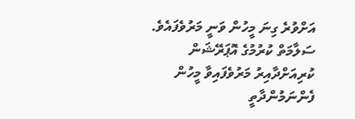އަށްވުރެ ގިނަ މީހުން ވަނީ މަރުވެފައެވެ.
ސަލާމަތް ކުރުމުގެ އޮޕަރޭޝަން ކުރިއަށްދާއިރު މަރުވެފައިވާ މީހުން ފެންނަމުންދާތީ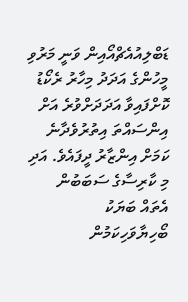ޑަބްލިއުއެޗްއޯއިން ވަނީ މަރުވި މީހުންގެ އަދަދު މިހާރު ރެކޯޑު ކޮށްފައިވާ އަދަދަށްވުރެ އަށް އިންސައްތަ އިތުރުވެދާނެ ކަމަށް އިންޒާރު ދީފައެވެ. އަދި މި ކާރިސާގެ ސަބަބުން އެތައް ބަޔަކު ބޯހިޔާވަހިކަމުން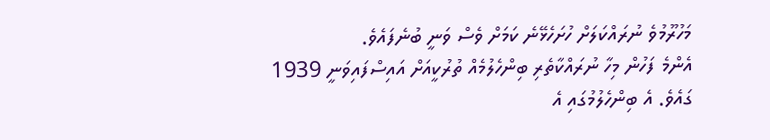މަހުރޫމުވެ ނުރައްކަލަށް ހުށަހެޅޭނެ ކަމަށް ވެސް ވަނީ ބުނެފައެވެ.
އެންމެ ފަހުން މިހާ ނުރައްކާތެރި ބިންހެލުމެއް ތުރުކީއަށް އައިސްފައިވަނީ 1939 ގައެވެ. އެ ބިންހެލުމުގައި އެ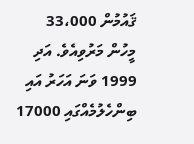ޤައުމުން 33،000 މީހުން މަރުވިއެވެ. އަދި 1999 ވަނަ އަހަރު އައި ބިންހެލުމެއްގައި 17000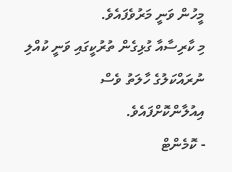މީހުން ވަނީ މަރުވެފައެވެ.
މި ކާރިސާއާ ގުޅިގެން ތުރުކީގައި ވަނީ ކުއްލި ނުރައްކަލުގެ ހާލަތު ވެސް އިއުލާންކޮށްފައެވެ.
- ކޮމެންޓް